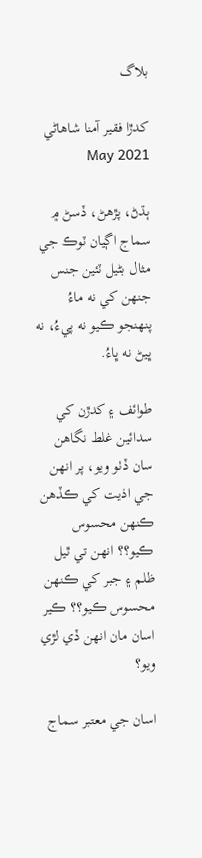بلاگ

کدڙا فقير آمنا شاهاڻي May 2021

ٻڌڻ، پڙھڻ، ڏسڻ ۾ سماج اڳيان ٽوڪ جي مثال بڻيل ٽئين جنس جنھن کي نه ماءُ پنهنجو ڪيو نه پيءُ، نه ڀيڻ نه ڀاءُ.

طوائف ۽ کدڙن کي سدائين غلط نگاھن سان ڏٺو ويو، پر انھن جي اذيت کي ڪڏھن ڪنھن محسوس ڪيو؟؟ انھن تي ٿيل ظلم ۽ جبر کي ڪنھن محسوس ڪيو؟؟ ڪير اسان مان انھن ڏي لڙي ويو؟

اسان جي معتبر سماج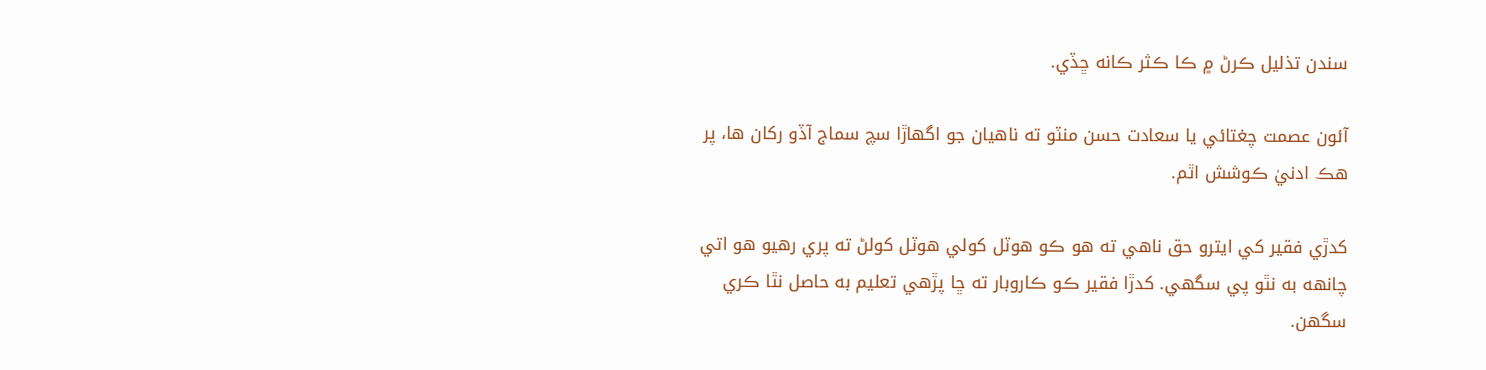سندن تذليل ڪرڻ ۾ ڪا ڪثر ڪانه ڇڏي.

آئون عصمت چغتائي يا سعادت حسن منٽو ته ناھيان جو اگھاڙا سچ سماج آڏو رکان ھا، پر ھڪ ادنيٰ ڪوشش اٿم.

کدڙي فقير کي ايترو حق ناھي ته ھو ڪو ھوٽل کولي ھوٽل کولڻ ته پري رھيو ھو اتي چانھه به نٿو پي سگهي. کدڙا فقير ڪو ڪاروبار ته ڇا پڙھي تعليم به حاصل نٿا ڪري سگھن.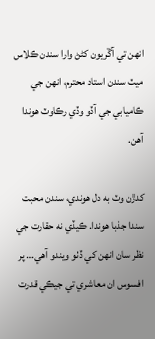انھن تي آڱريون کڻڻ وارا سندن ڪلاس ميٽ سندن استاد محترم، انھن جي ڪاميابي جي آڏو وڏي رڪاوٽ ھوندا آهن.

کدڙن وٽ به دل ھوندي، سندن محبت سندا جذبا هوندا. ڪيڏي نه حقارت جي نظر سان انھن کي ڏٺو ويندو آهي… پر افسوس ان معاشري تي جيڪي قدرت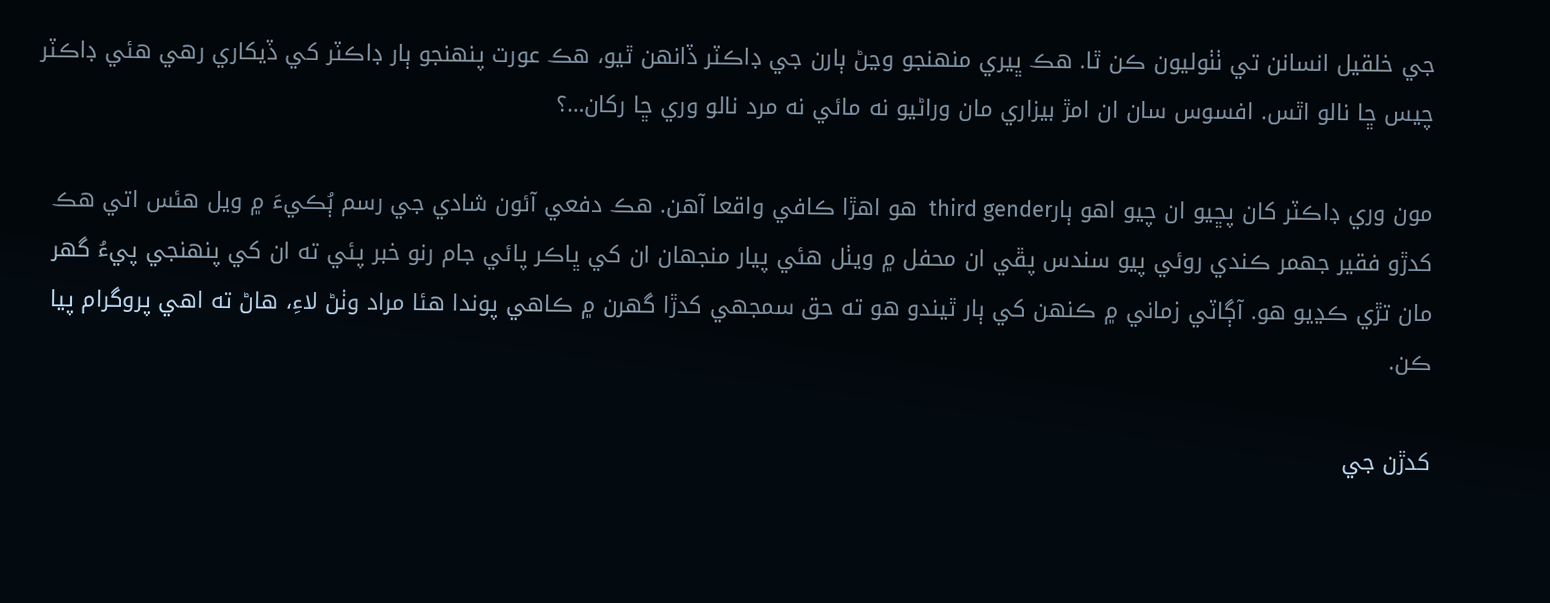جي خلقيل انسانن تي ٺٺوليون ڪن ٿا. ھڪ ڀيري منهنجو وڃڻ ٻارن جي ڊاڪٽر ڏانهن ٿيو، ھڪ عورت پنهنجو ٻار ڊاڪٽر کي ڏيکاري رھي هئي ڊاڪٽر چيس ڇا نالو اٿس. افسوس سان ان امڙ بيزاري مان وراڻيو نه مائي نه مرد نالو وري ڇا رکان…؟

مون وري ڊاڪٽر کان پڇيو ان چيو اھو ٻارthird gender  هو اھڙا ڪافي واقعا آھن. ھڪ دفعي آئون شادي جي رسم ٻُڪيءَ ۾ ويل ھئس اتي ھڪ کدڙو فقير جھمر ڪندي روئي پيو سندس پڦي ان محفل ۾ ويٺل هئي پيار منجھان ان کي ڀاڪر پائي جام رنو خبر پئي ته ان کي پنهنجي پيءُ گھر مان تڙي ڪڍيو ھو. آڳاٽي زماني ۾ ڪنھن کي ٻار ٿيندو ھو ته حق سمجھي کدڙا گھرن ۾ ڪاھي پوندا هئا مراد وٺڻ لاءِ، ھاڻ ته اھي پروگرام پيا ڪن.

کدڙن جي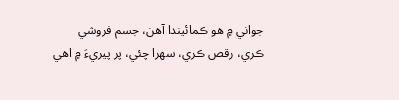جواني ۾ ھو ڪمائيندا آھن، جسم فروشي ڪري، رقص ڪري، سھرا چئي، پر پيريءَ ۾ اهي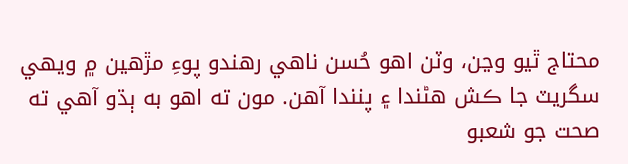محتاج ٿيو وڃن، وٽن اھو حُسن ناھي رھندو پوءِ مڙھين ۾ ويھي سگريٽ جا ڪش ھڻندا ۽ پنندا آھن. مون ته اھو به ٻڌو آهي ته صحت جو شعبو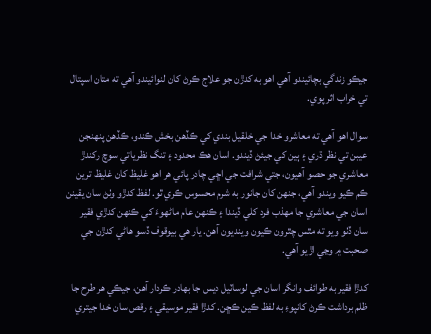جيڪو زندگي بچائيندو آهي اھو به کدڙن جو علاج ڪرڻ کان لنوائيندو آھي ته متان اسپتال تي خراب اثر پوي.

سوال اهو آھي ته معاشرو خدا جي خلقيل بندي کي ڪڏھن بخش ڪندو، ڪڏھن پنهنجن عيبن تي نظر ڌري ۽ ٻين کي جيئڻ ڏيندو. اسان هڪ محدود ۽ تنگ نظرياتي سوچ رکندڙ معاشري جو حصو آهيون، جتي شرافت جي اڇي چادر پائي هر اهو غليظ کان غليظ ترين ڪم ڪيو ويندو آهي، جنهن کان جانور به شرم محسوس ڪري ٿو. لفظ کدڙو وٺڻ سان يقينن اسان جي معاشري جا مهذب فرد کلي ڏيندا ۽ ڪنهن عام ماڻهوءَ کي ڪنهن کدڙي فقير سان ڏٺو ويو ته مٿس چٿرون ڪيون وينديون آهن. يار هي بيوقوف ڏسو هاڻي کدڙن جي صحبت ۾ وڃي اڙيو آهي.

کدڙا فقير به طوائف وانگر اسان جي لوساٽيل ديس جا بهادر ڪردار آهن، جيڪي هر طرح جا ظلم برداشت ڪرڻ کانپوءِ به لفظ ڪين ڪڇن. کدڙا فقير موسيقي ۽ رقص سان خدا جيتري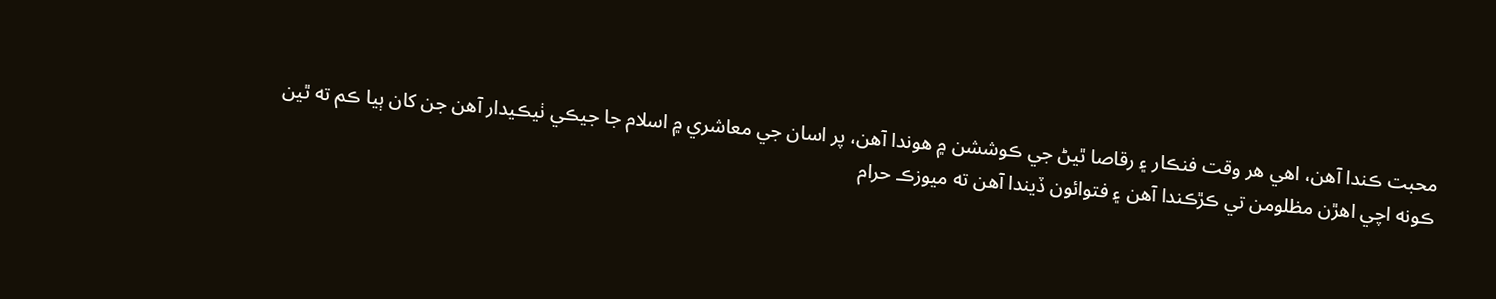محبت ڪندا آهن، اهي هر وقت فنڪار ۽ رقاصا ٿيڻ جي ڪوششن ۾ هوندا آهن، پر اسان جي معاشري ۾ اسلام جا جيڪي ٺيڪيدار آهن جن کان ٻيا ڪم ته ٿين ڪونه اچي اهڙن مظلومن تي ڪڙڪندا آهن ۽ فتوائون ڏيندا آهن ته ميوزڪ حرام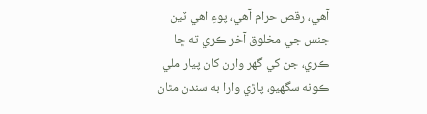آهي، رقص حرام آهي، پوءِ اهي ٽين جنس جي مخلوق آخر ڪري ته ڇا ڪري، جن کي گهر وارن کان پيار ملي ڪونه سگهيو، پاڙي وارا به سندن مٿان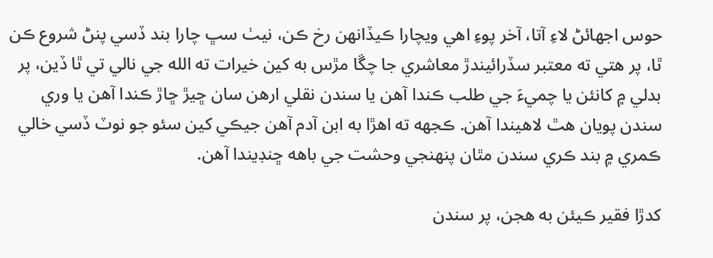حوس اجهائڻ لاءِ آتا، آخر پوءِ اهي ويچارا ڪيڏانهن رخ ڪن، نيٺ سڀ چارا بند ڏسي پنڻ شروع ڪن ٿا، پر هتي ته معتبر سڏرائيندڙ معاشري جا چڱا مڙس به کين خيرات ته الله جي نالي تي ٿا ڏين، پر بدلي ۾ کانئن يا چميءَ جي طلب ڪندا آهن يا سندن نقلي ارهن سان ڇيڙ ڇاڙ ڪندا آهن يا وري سندن پويان هٿ لاهيندا آهن. ڪجهه ته اهڙا به ابن آدم آهن جيڪي کين سئو جو نوٽ ڏسي خالي ڪمري ۾ بند ڪري سندن مٿان پنهنجي وحشت جي باهه ڇنڊيندا آهن.

کدڙا فقير ڪيئن به هجن، پر سندن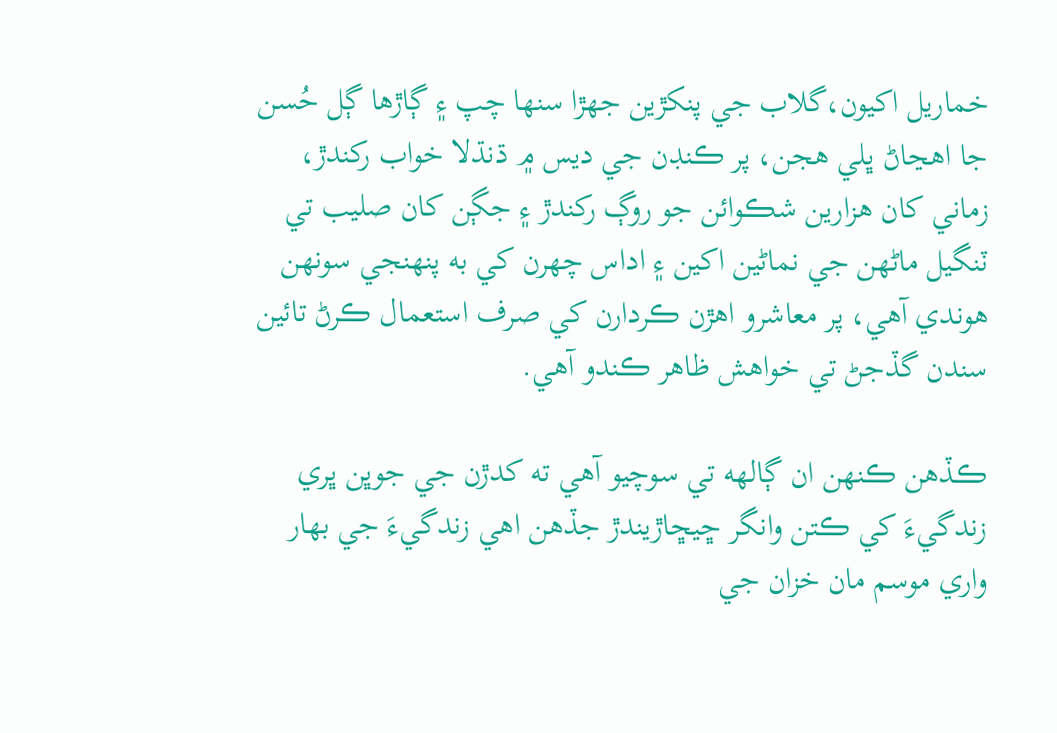خماريل اکيون،گلاب جي پنکڙين جهڙا سنها چپ ۽ ڳاڙها ڳل حُسن جا اهڃاڻ ڀلي هجن، پر ڪنڊن جي ديس ۾ ڌنڌلا خواب رکندڙ، زماني کان هزارين شڪوائن جو روڳ رکندڙ ۽ جڳن کان صليب تي ٽنگيل ماڻهن جي نماڻين اکين ۽ اداس چهرن کي به پنهنجي سونهن هوندي آهي، پر معاشرو اهڙن ڪردارن کي صرف استعمال ڪرڻ تائين سندن گڏجڻ تي خواهش ظاهر ڪندو آهي.

ڪڏهن ڪنهن ان ڳالهه تي سوچيو آهي ته کدڙن جي جوڀن ڀري زندگيءَ کي ڪتن وانگر ڇيڇاڙيندڙ جڏهن اهي زندگيءَ جي بهار واري موسم مان خزان جي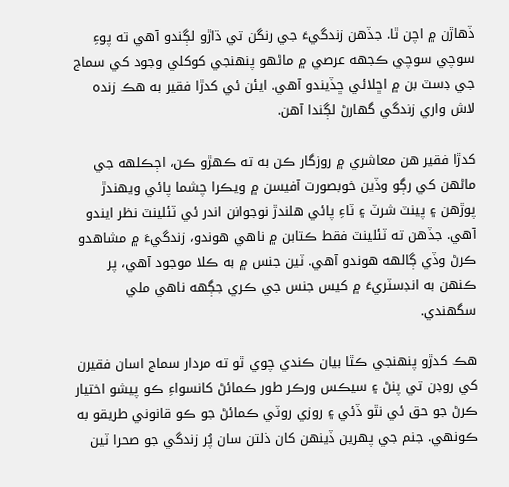ڏهاڙن ۾ اچن ٿا. جڏهن زندگيءَ جي رنگن تي ڌاڙو لڳندو آهي ته پوءِ سوچي سوچي ڪجهه عرصي ۾ ماڻهو پنهنجي کوکلي وجود کي سماج جي ڊسٽ بن ۾ اڇلائي ڇڏيندو آهي. ايئن ئي کدڙا فقير به هڪ زنده لاش واري زندگي گهارڻ لڳندا آھن.

کدڙا فقير هن معاشري ۾ روزگار ڪن به ته ڪهڙو ڪن، اڄڪلهه جي ماڻهن کي رڳو وڏين خوبصورت آفيسن ۾ ويڪرا چشما پائي ويهندڙ پوڙهن ۽ پينٽ شرٽ ۽ ٽاءِ پائي هلندڙ نوجوانن اندر ئي ٽئلينٽ نظر ايندو آهي. جڏهن ته ٽئلينٽ فقط ڪتابن ۾ ناهي هوندو، زندگيءَ ۾ مشاهدو ڪرڻ وڏي ڳالهه هوندو آهي. ٽين جنس ۾ به ڪلا موجود آهي، پر ڪنهن به انڊسٽريءَ ۾ کيس جنس جي ڪري جڳهه ناهي ملي سگهندي.

هڪ کدڙو پنهنجي ڪٿا بيان ڪندي چوي ٿو ته مردار سماج اسان فقيرن کي روڊن تي پنڻ ۽ سيڪس ورڪر طور ڪمائڻ کانسواءِ ڪو پيشو اختيار ڪرڻ جو حق ئي نٿو ڏئي ۽ روزي روٽي ڪمائڻ جو ڪو قانوني طريقو به ڪونهي. جنم جي پهرين ڏينهن کان ذلتن سان پُر زندگي جو صحرا ٽين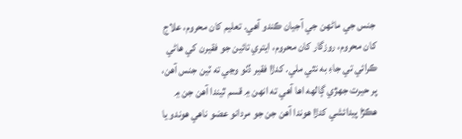جنس جي ماڻهن جي آجيان ڪندو آهي. تعليم کان محروم، علاج کان محروم، روزگار کان محروم، ايتري تائين جو فقيرن کي هاڻي ڪرائي تي جاءِ به نٿي ملي. کدڙا فقير ڏٺو وڃي ته ٽين جنس آهن، پر حيرت جهڙي ڳالهه اها آهي ته انهن ۾ قسم ٿيندا آهن جن ۾ هڪڙا پيدائشي کدڙا هوندا آهن جن جو مردانو عضو ناهي هوندو يا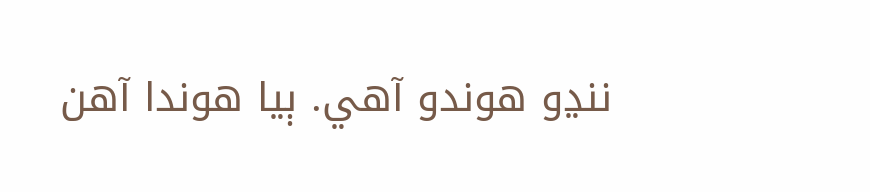ننڍو هوندو آهي. ٻيا هوندا آهن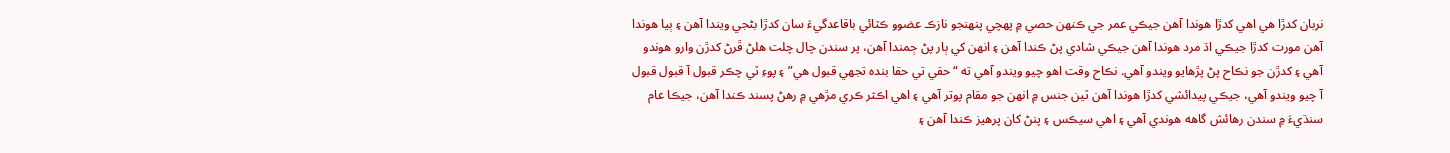نربان کدڙا هي اهي کدڙا هوندا آهن جيڪي عمر جي ڪنهن حصي ۾ پهچي پنهنجو نازڪ عضوو ڪٽائي باقاعدگيءَ سان کدڙا بڻجي ويندا آهن ۽ ٻيا هوندا آهن مورت کدڙا جيڪي اڌ مرد هوندا آهن جيڪي شادي پڻ ڪندا آهن ۽ انهن کي ٻار پڻ ڄمندا آهن، پر سندن چال چلت هلڻ ڦرڻ کدڙن وارو هوندو آهي ۽ کدڙن جو نڪاح پڻ پڙهايو ويندو آهي. نڪاح وقت اهو چيو ويندو آهي ته “حقي تي حقا بنده تجهي قبول هي” ۽ پوءِ ٽي چڪر قبول آ قبول قبول آ چيو ويندو آهي، جيڪي پيدائشي کدڙا هوندا آهن ٽين جنس ۾ انهن جو مقام پوتر آهي ۽ اهي اڪثر ڪري مڙهي ۾ رهڻ پسند ڪندا آهن، جيڪا عام سنڌيءَ ۾ سندن رهائش گاهه هوندي آهي ۽ اهي سيڪس ۽ پنڻ کان پرهيز ڪندا آهن ۽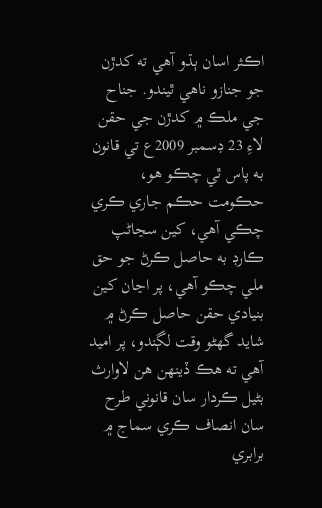اڪثر اسان ٻڌو آهي ته کدڙن جو جنازو ناهي ٿيندو. جناح جي ملڪ ۾ کدڙن جي حقن لاءِ 23 ڊسمبر 2009ع تي قانون به پاس ٿي چڪو هو، حڪومت حڪم جاري ڪري چڪي آهي، کين سڃاڻپ ڪارڊ به حاصل ڪرڻ جو حق ملي چڪو آهي، پر اڃان کين بنيادي حقن حاصل ڪرڻ ۾ شايد گهڻو وقت لڳندو، پر اميد آهي ته هڪ ڏينهن هن لاوارث بڻيل ڪردار سان قانوني طرح سان انصاف ڪري سماج ۾ برابري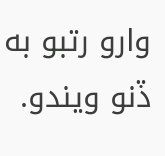وارو رتبو به ڏنو ويندو.